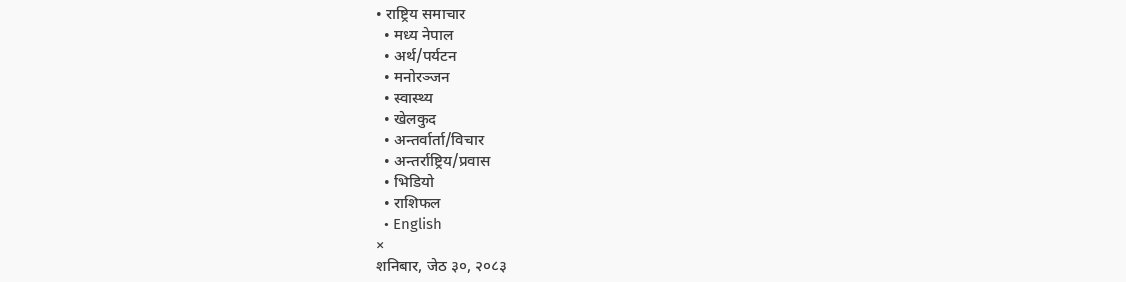• राष्ट्रिय समाचार
  • मध्य नेपाल
  • अर्थ/पर्यटन
  • मनोरञ्जन
  • स्वास्थ्य
  • खेलकुद
  • अन्तर्वार्ता/विचार
  • अन्तर्राष्ट्रिय/प्रवास
  • भिडियो
  • राशिफल
  • English
×
शनिबार, जेठ ३०, २०८३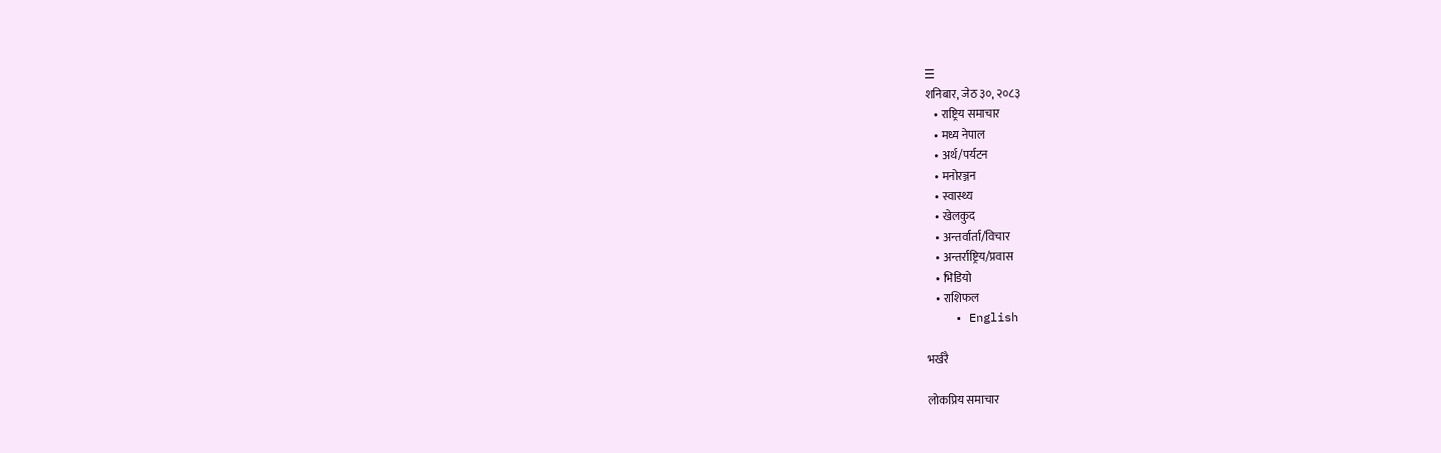☰
शनिबार, जेठ ३०, २०८३
    • राष्ट्रिय समाचार
    • मध्य नेपाल
    • अर्थ/पर्यटन
    • मनोरञ्जन
    • स्वास्थ्य
    • खेलकुद
    • अन्तर्वार्ता/विचार
    • अन्तर्राष्ट्रिय/प्रवास
    • भिडियो
    • राशिफल
    • English

भर्खरै

लोकप्रिय समाचार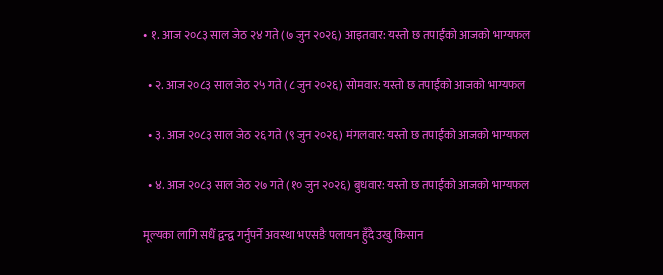• १. आज २०८३ साल जेठ २४ गते (७ जुन २०२६) आइतवार: यस्तो छ तपाईंको आजको भाग्यफल

  • २. आज २०८३ साल जेठ २५ गते (८ जुन २०२६) सोमवार: यस्तो छ तपाईंको आजको भाग्यफल

  • ३. आज २०८३ साल जेठ २६ गते (९ जुन २०२६) मंगलवार: यस्तो छ तपाईंको आजको भाग्यफल

  • ४. आज २०८३ साल जेठ २७ गते (१० जुन २०२६) बुधवार: यस्तो छ तपाईंको आजको भाग्यफल

मूल्यका लागि सधैँ द्वन्द्व गर्नुपर्ने अवस्था भएसङै पलायन हुँदै उखु किसान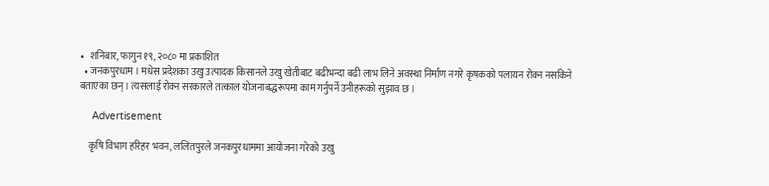•   शनिबार, फागुन १९, २०८० मा प्रकाशित
  • जनकपुरधाम । मधेस प्रदेशका उखु उत्पादक किसानले उखु खेतीबाट बढीभन्दा बढी लाभ लिने अवस्था निर्माण नगरे कृषकको पलायन रोक्न नसकिने बताएका छन् । त्यसलाई रोक्न सरकारले तत्काल योजनाबद्धरूपमा काम गर्नुपर्ने उनीहरूको सुझाव छ ।

    Advertisement

    कृषि विभाग हरिहर भवन, ललितपुरले जनकपुरधाममा आयोजना गरेको उखु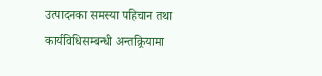उत्पादनका समस्या पहिचान तथा कार्यविधिसम्बन्धी अन्तक्र्रियामा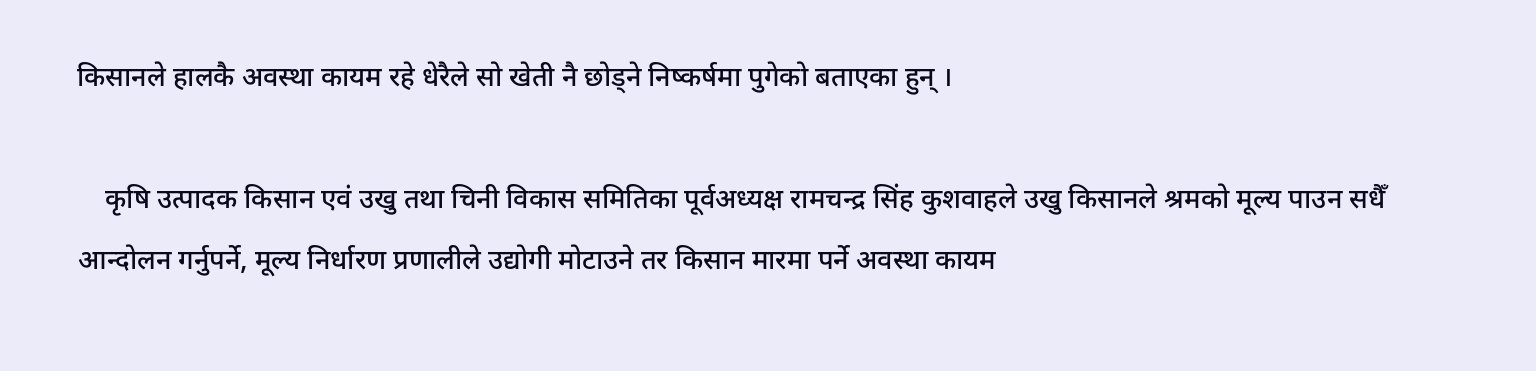किसानले हालकै अवस्था कायम रहे धेरैले सो खेती नै छोड्ने निष्कर्षमा पुगेको बताएका हुन् ।

    कृषि उत्पादक किसान एवं उखु तथा चिनी विकास समितिका पूर्वअध्यक्ष रामचन्द्र सिंह कुशवाहले उखु किसानले श्रमको मूल्य पाउन सधैँ आन्दोलन गर्नुपर्ने, मूल्य निर्धारण प्रणालीले उद्योगी मोटाउने तर किसान मारमा पर्ने अवस्था कायम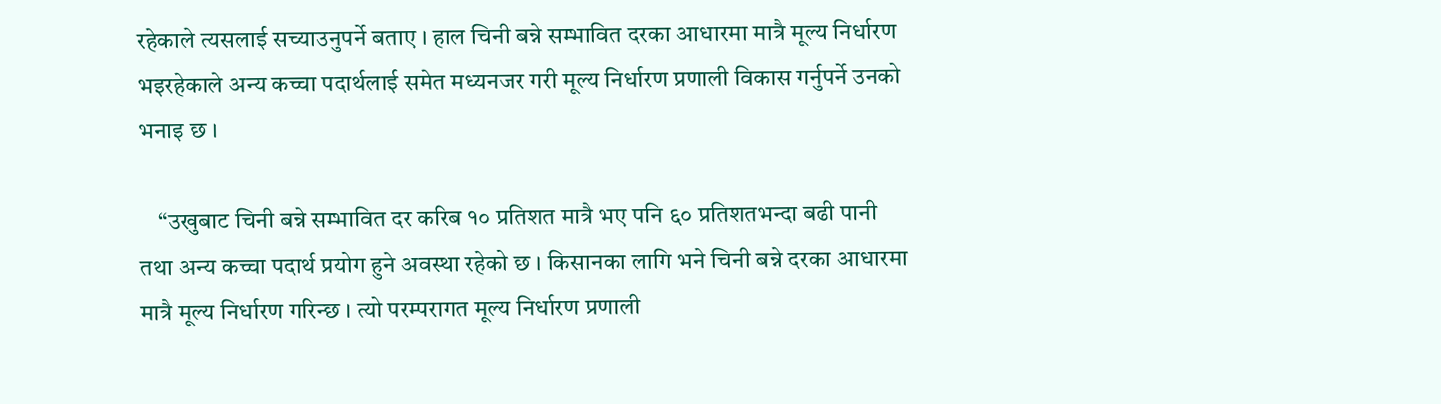रहेकाले त्यसलाई सच्याउनुपर्ने बताए । हाल चिनी बन्ने सम्भावित दरका आधारमा मात्रै मूल्य निर्धारण भइरहेकाले अन्य कच्चा पदार्थलाई समेत मध्यनजर गरी मूल्य निर्धारण प्रणाली विकास गर्नुपर्ने उनको भनाइ छ ।

    “उखुबाट चिनी बन्ने सम्भावित दर करिब १० प्रतिशत मात्रै भए पनि ६० प्रतिशतभन्दा बढी पानी तथा अन्य कच्चा पदार्थ प्रयोग हुने अवस्था रहेको छ । किसानका लागि भने चिनी बन्ने दरका आधारमा मात्रै मूल्य निर्धारण गरिन्छ । त्यो परम्परागत मूल्य निर्धारण प्रणाली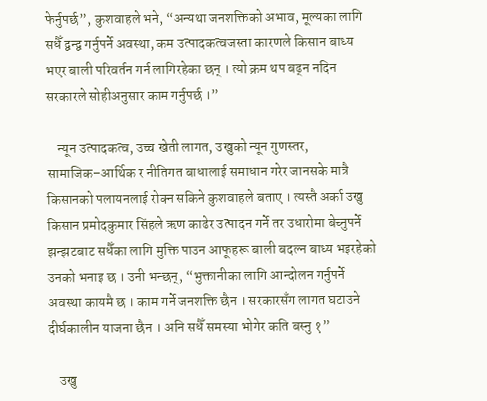फेर्नुपर्छ”, कुशवाहले भने, “अन्यथा जनशक्तिको अभाव, मूल्यका लागि सधैँ द्वन्द्व गर्नुपर्ने अवस्था, कम उत्पादकत्वजस्ता कारणले किसान बाध्य भएर बाली परिवर्तन गर्न लागिरहेका छन् । त्यो क्रम थप बढ्न नदिन सरकारले सोहीअनुसार काम गर्नुपर्छ ।”

    न्यून उत्पादकत्व, उच्च खेती लागत, उखुको न्यून गुणस्तर, सामाजिक–आर्थिक र नीतिगत बाधालाई समाधान गरेर जानसके मात्रै किसानको पलायनलाई रोक्न सकिने कुशवाहले बताए । त्यस्तै अर्का उखु किसान प्रमोदकुमार सिंहले ऋण काढेर उत्पादन गर्ने तर उधारोमा बेच्नुपर्ने झन्झटबाट सधैँका लागि मुक्ति पाउन आफूहरू बाली बदल्न बाध्य भइरहेको उनको भनाइ छ । उनी भन्छन्, “भुक्तानीका लागि आन्दोलन गर्नुपर्ने अवस्था कायमै छ । काम गर्ने जनशक्ति छैन । सरकारसँग लागत घटाउने दीर्घकालीन याजना छैन । अनि सधैँ समस्या भोगेर कति बस्नु १”

    उखु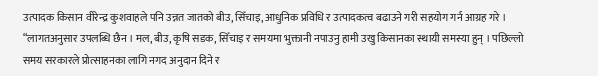उत्पादक किसान वीरेन्द्र कुशवाहले पनि उन्नत जातको बीउ, सिँचाइ, आधुनिक प्रविधि र उत्पादकत्व बढाउने गरी सहयोग गर्न आग्रह गरे । “लागतअनुसार उपलब्धि छैन । मल, बीउ, कृषि सडक, सिँचाइ र समयमा भुक्तानी नपाउनु हामी उखु किसानका स्थायी समस्या हुन् । पछिल्लो समय सरकारले प्रोत्साहनका लागि नगद अनुदान दिने र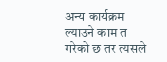अन्य कार्यक्रम ल्याउने काम त गरेको छ तर त्यसले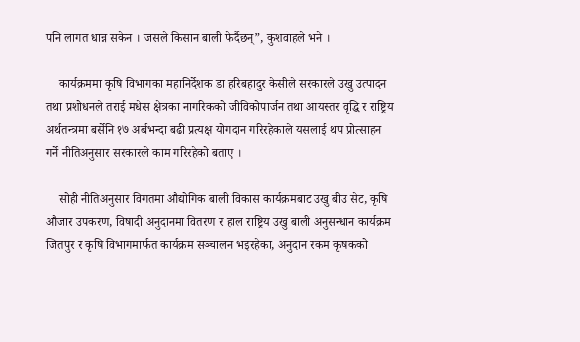पनि लागत धान्न सकेन । जसले किसान बाली फेर्दैछन्”, कुशवाहले भने ।

    कार्यक्रममा कृषि विभागका महानिर्देशक डा हरिबहादुर केसीले सरकारले उखु उत्पादन तथा प्रशोधनले तराई मधेस क्षेत्रका नागरिकको जीविकोपार्जन तथा आयस्तर वृद्धि र राष्ट्रिय अर्थतन्त्रमा बर्सेनि १७ अर्बभन्दा बढी प्रत्यक्ष योगदान गरिरहेकाले यसलाई थप प्रोत्साहन गर्ने नीतिअनुसार सरकारले काम गरिरहेको बताए ।

    सोही नीतिअनुसार विगतमा औद्योगिक बाली विकास कार्यक्रमबाट उखु बीउ सेट, कृषि औजार उपकरण, विषादी अनुदानमा वितरण र हाल राष्ट्रिय उखु बाली अनुसन्धान कार्यक्रम जितपुर र कृषि विभागमार्फत कार्यक्रम सञ्चालन भइरहेका, अनुदान रकम कृषकको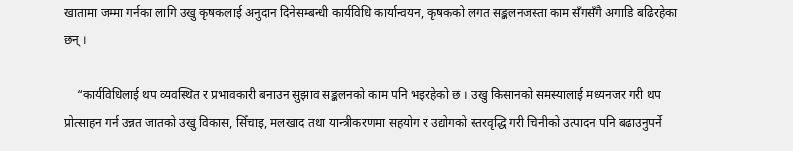खातामा जम्मा गर्नका लागि उखु कृषकलाई अनुदान दिनेसम्बन्धी कार्यविधि कार्यान्वयन, कृषकको लगत सङ्कलनजस्ता काम सँगसँगै अगाडि बढिरहेका छन् ।

    “कार्यविधिलाई थप व्यवस्थित र प्रभावकारी बनाउन सुझाव सङ्कलनको काम पनि भइरहेको छ । उखु किसानको समस्यालाई मध्यनजर गरी थप प्रोत्साहन गर्न उन्नत जातको उखु विकास, सिँचाइ, मलखाद तथा यान्त्रीकरणमा सहयोग र उद्योगको स्तरवृद्धि गरी चिनीको उत्पादन पनि बढाउनुपर्ने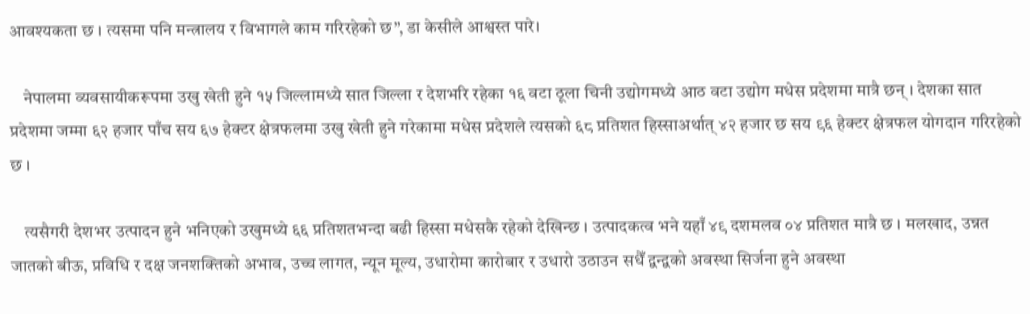आवश्यकता छ । त्यसमा पनि मन्त्रालय र विभागले काम गरिरहेको छ”, डा केसीले आश्वस्त पारे।

    नेपालमा व्यवसायीकरूपमा उखु खेती हुने १५ जिल्लामध्ये सात जिल्ला र देशभरि रहेका १६ वटा ठूला चिनी उद्योगमध्ये आठ वटा उद्योग मधेस प्रदेशमा मात्रै छन् । देशका सात प्रदेशमा जम्मा ६२ हजार पाँच सय ६७ हेक्टर क्षेत्रफलमा उखु खेती हुने गरेकामा मधेस प्रदेशले त्यसको ६८ प्रतिशत हिस्साअर्थात् ४२ हजार छ सय ९६ हेक्टर क्षेत्रफल योगदान गरिरहेको छ ।

    त्यसैगरी देशभर उत्पादन हुने भनिएको उखुमध्ये ६६ प्रतिशतभन्दा बढी हिस्सा मधेसकै रहेको देखिन्छ । उत्पादकत्व भने यहाँ ४९ दशमलव ०४ प्रतिशत मात्रै छ । मलखाद, उन्नत जातको बीऊ, प्रविधि र दक्ष जनशक्तिको अभाव, उच्च लागत, न्यून मूल्य, उधारोमा कारोबार र उधारो उठाउन सधैँ द्वन्द्वको अवस्था सिर्जना हुने अवस्था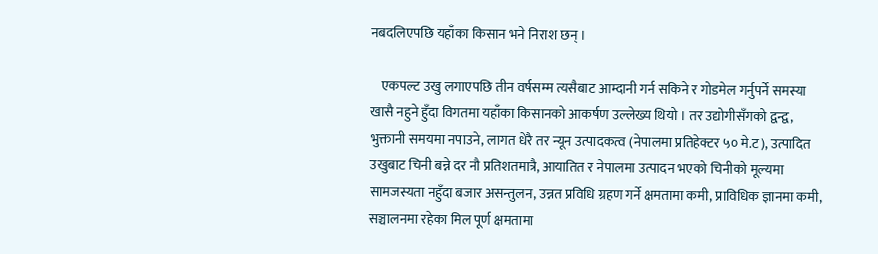नबदलिएपछि यहाँका किसान भने निराश छन् ।

    एकपल्ट उखु लगाएपछि तीन वर्षसम्म त्यसैबाट आम्दानी गर्न सकिने र गोडमेल गर्नुपर्ने समस्या खासै नहुने हुँदा विगतमा यहाँका किसानको आकर्षण उल्लेख्य थियो । तर उद्योगीसँगको द्वन्द्व, भुक्तानी समयमा नपाउने, लागत धेरै तर न्यून उत्पादकत्व (नेपालमा प्रतिहेक्टर ५० मे.ट), उत्पादित उखुबाट चिनी बन्ने दर नौ प्रतिशतमात्रै, आयातित र नेपालमा उत्पादन भएको चिनीको मूल्यमा सामजस्यता नहुँदा बजार असन्तुलन, उन्नत प्रविधि ग्रहण गर्ने क्षमतामा कमी, प्राविधिक ज्ञानमा कमी, सञ्चालनमा रहेका मिल पूर्ण क्षमतामा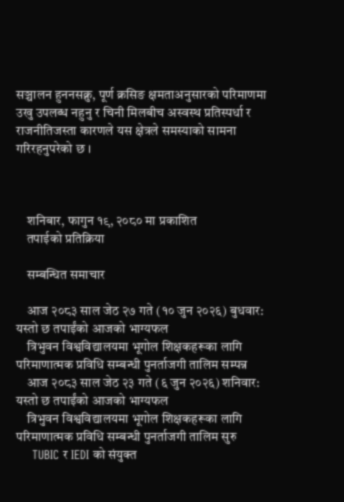सञ्चालन हुननसक्नु, पूर्ण क्रसिङ क्षमताअनुसारको परिमाणमा उखु उपलब्ध नहुनु र चिनी मिलबीच अस्वस्थ प्रतिस्पर्धा र राजनीतिजस्ता कारणले यस क्षेत्रले समस्याको सामना गरिरहनुपरेको छ ।



    शनिबार, फागुन १९, २०८० मा प्रकाशित
    तपाईको प्रतिक्रिया

    सम्बन्धित समाचार

    आज २०८३ साल जेठ २७ गते (१० जुन २०२६) बुधवार: यस्तो छ तपाईंको आजको भाग्यफल
    त्रिभुवन विश्वविद्यालयमा भूगोल शिक्षकहरूका लागि परिमाणात्मक प्रविधि सम्बन्धी पुनर्ताजगी तालिम सम्पन्न
    आज २०८३ साल जेठ २३ गते (६ जुन २०२६) शनिवार: यस्तो छ तपाईंको आजको भाग्यफल
    त्रिभुवन विश्वविद्यालयमा भूगोल शिक्षकहरूका लागि परिमाणात्मक प्रविधि सम्बन्धी पुनर्ताजगी तालिम सुरु
    TUBIC र IEDI को संयुक्त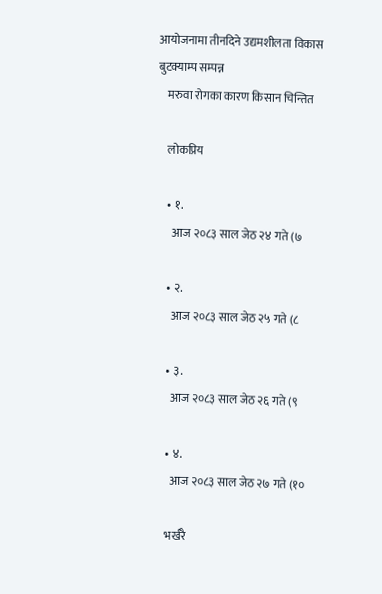आयोजनामा तीनदिने उद्यमशीलता विकास बुटक्याम्प सम्पन्न
    मरुवा रोगका कारण किसान चिन्तित

    लोकप्रिय

    • १.
      आज २०८३ साल जेठ २४ गते (७

    • २.
      आज २०८३ साल जेठ २५ गते (८

    • ३.
      आज २०८३ साल जेठ २६ गते (९

    • ४.
      आज २०८३ साल जेठ २७ गते (१०

    भर्खरै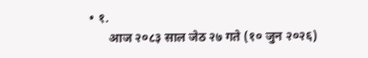• १.
      आज २०८३ साल जेठ २७ गते (१० जुन २०२६)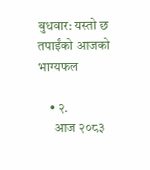बुधवार: यस्तो छ तपाईंको आजको भाग्यफल

    • २.
      आज २०८३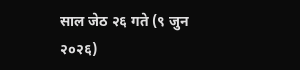साल जेठ २६ गते (९ जुन २०२६)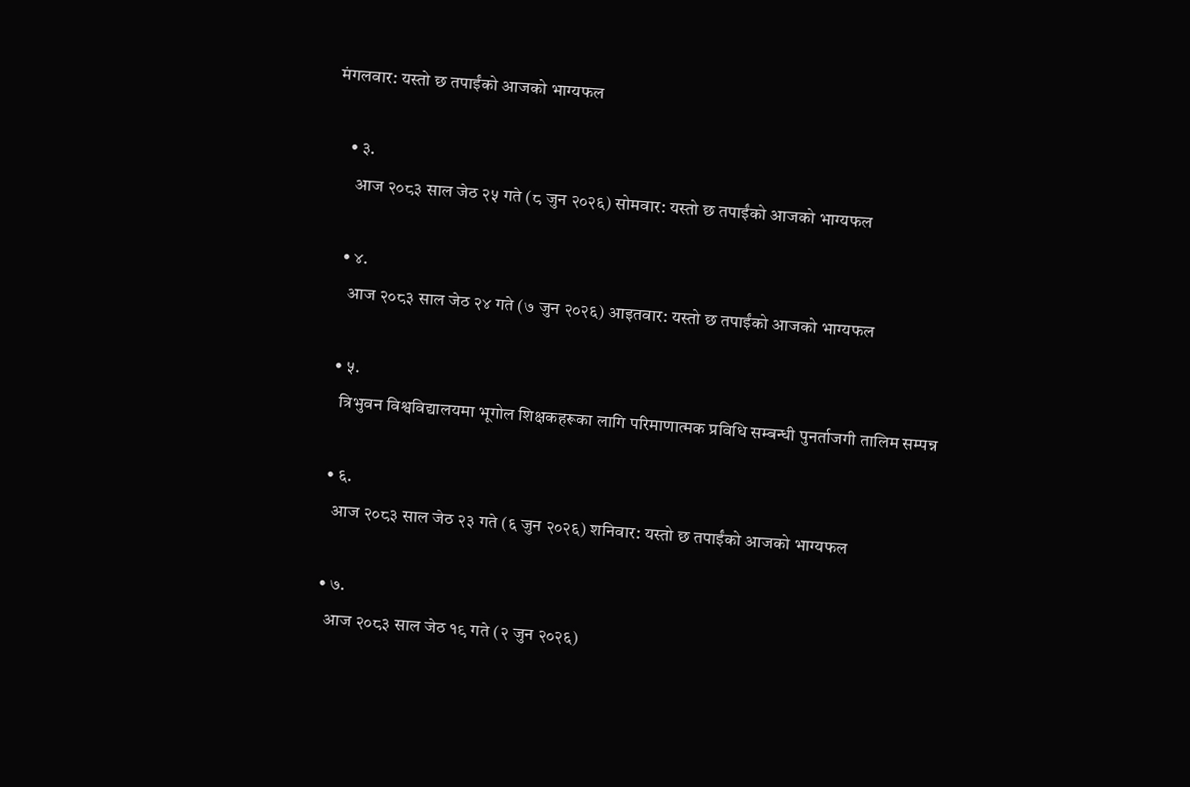मंगलवार: यस्तो छ तपाईंको आजको भाग्यफल

    • ३.
      आज २०८३ साल जेठ २५ गते (८ जुन २०२६) सोमवार: यस्तो छ तपाईंको आजको भाग्यफल

    • ४.
      आज २०८३ साल जेठ २४ गते (७ जुन २०२६) आइतवार: यस्तो छ तपाईंको आजको भाग्यफल

    • ५.
      त्रिभुवन विश्वविद्यालयमा भूगोल शिक्षकहरूका लागि परिमाणात्मक प्रविधि सम्बन्धी पुनर्ताजगी तालिम सम्पन्न

    • ६.
      आज २०८३ साल जेठ २३ गते (६ जुन २०२६) शनिवार: यस्तो छ तपाईंको आजको भाग्यफल

    • ७.
      आज २०८३ साल जेठ १९ गते (२ जुन २०२६)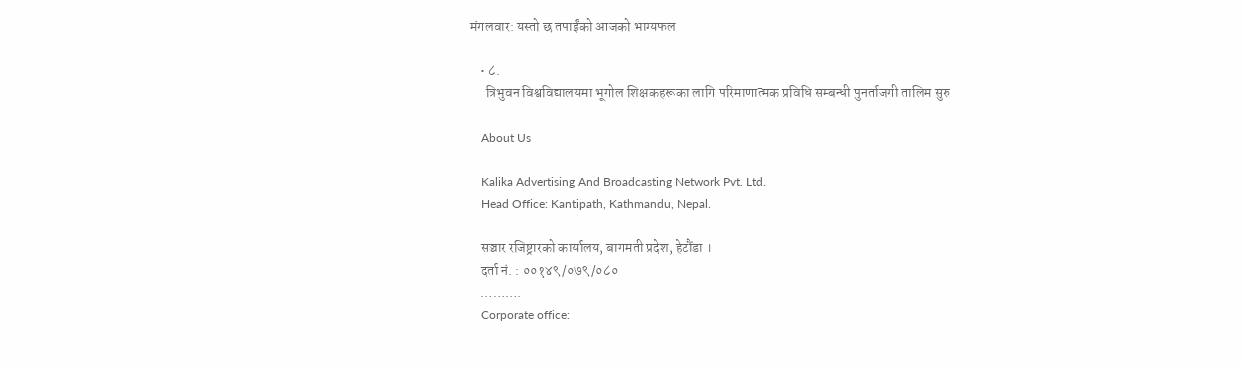मंगलवार: यस्तो छ तपाईंको आजको भाग्यफल

    • ८.
      त्रिभुवन विश्वविद्यालयमा भूगोल शिक्षकहरूका लागि परिमाणात्मक प्रविधि सम्बन्धी पुनर्ताजगी तालिम सुरु

    About Us

    Kalika Advertising And Broadcasting Network Pvt. Ltd.
    Head Office: Kantipath, Kathmandu, Nepal.

    सञ्चार रजिष्ट्रारको कार्यालय, बागमती प्रदेश, हेटौंडा ।
    दर्ता नं. : ००१४९/०७९/०८०
    ……….
    Corporate office: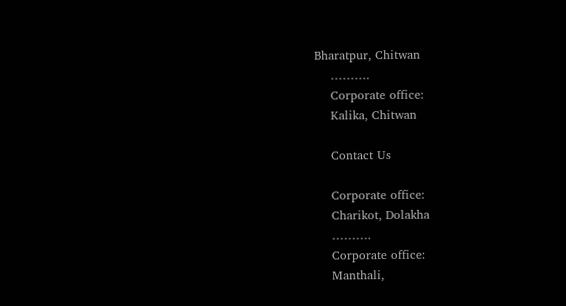Bharatpur, Chitwan
    ……….
    Corporate office:
    Kalika, Chitwan

    Contact Us

    Corporate office:
    Charikot, Dolakha
    ……….
    Corporate office:
    Manthali,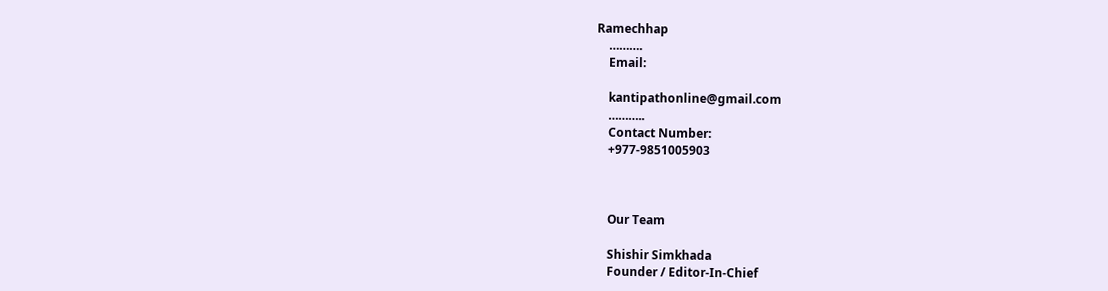Ramechhap
    ……….
    Email:

    kantipathonline@gmail.com
    ………..
    Contact Number:
    +977-9851005903



    Our Team

    Shishir Simkhada
    Founder / Editor-In-Chief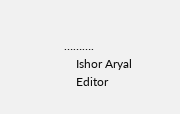……….
    Ishor Aryal
    Editor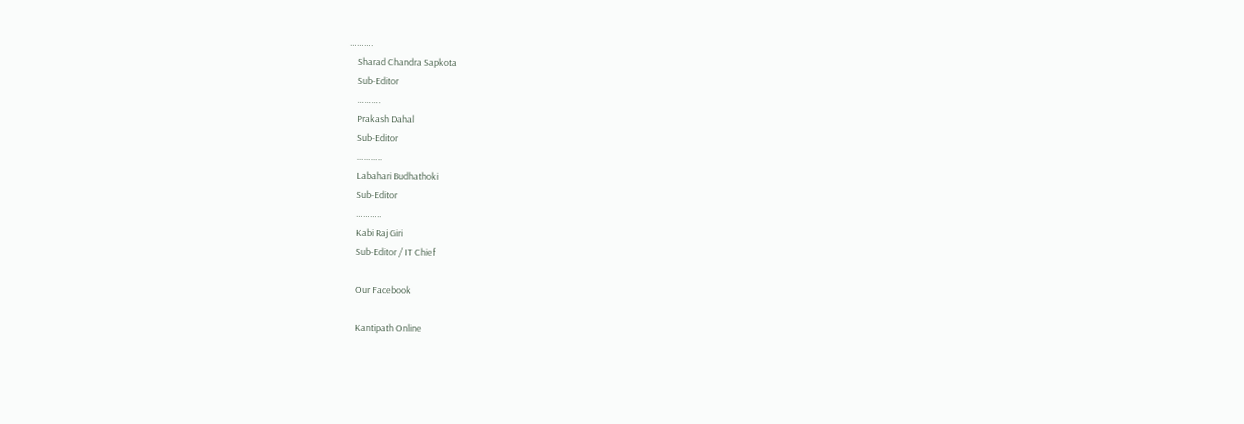……….
    Sharad Chandra Sapkota
    Sub-Editor
    ……….
    Prakash Dahal
    Sub-Editor
    ………..
    Labahari Budhathoki
    Sub-Editor
    ………..
    Kabi Raj Giri
    Sub-Editor / IT Chief

    Our Facebook

    Kantipath Online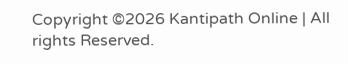Copyright ©2026 Kantipath Online | All rights Reserved.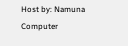Host by: Namuna Computer